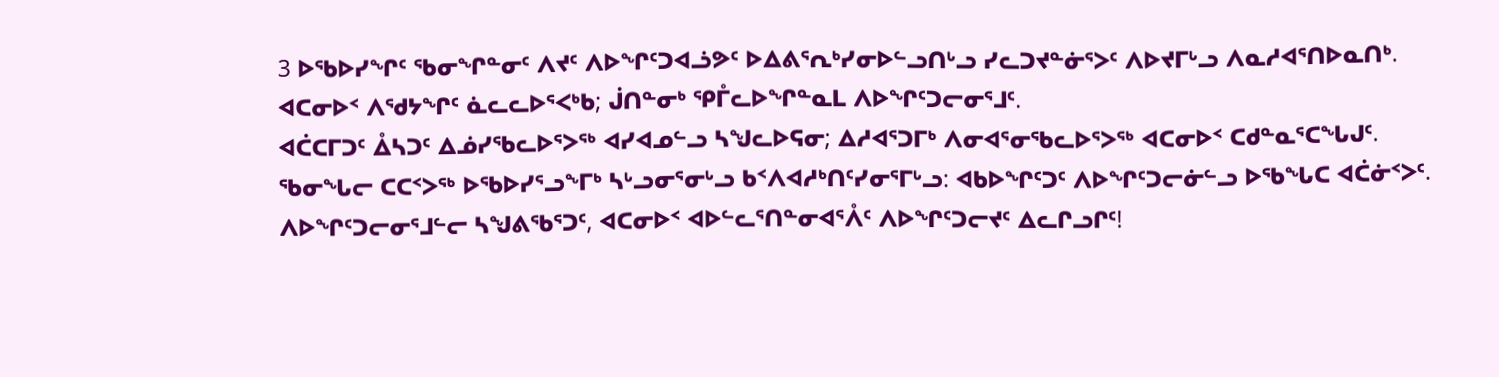3 ᐅᖃᐅᓯᖏᑦ ᖃᓂᖏᓐᓂᑦ ᐱᔪᑦ ᐱᐅᖏᑦᑐᐊᓘᕗᑦ ᐅᐃᕕᕐᕆᒃᓯᓂᐅᓪᓗᑎᒡᓗ ᓯᓚᑐᔪᓐᓃᕐᐳᑦ ᐱᐅᔪᒥᒡᓗ ᐱᓇᓱᐊᕐᑎᐅᓇᑎᒃ.
ᐊᑕᓂᐅᑉ ᐱᖁᔭᖏᑦ ᓈᓚᓚᐅᕐᐸᒃᑲ; ᒎᑎᓐᓂᒃ ᕿᒤᓚᐅᖏᓐᓇᒪ ᐱᐅᖏᑦᑐᓕᓂᕐᒧᑦ.
ᐊᑖᑕᒥᑐᑦ ᐂᓴᑐᑦ ᐃᓅᓯᖃᓚᐅᕐᐳᖅ ᐊᓯᐊᓄᓪᓗ ᓴᖑᓚᐅᕋᓂ; ᐃᓱᐊᕐᑐᒥᒃ ᐱᓂᐊᕐᓂᖃᓚᐅᕐᐳᖅ ᐊᑕᓂᐅᑉ ᑕᑯᓐᓇᕐᑕᖓᒍᑦ.
ᖃᓂᖓᓕ ᑕᑕᑉᐳᖅ ᐅᖃᐅᓯᕐᓗᖕᒥᒃ ᓴᒡᓗᓂᕐᓂᒡᓗ ᑲᑉᐱᐊᓱᒃᑎᑦᓯᓂᕐᒥᒡᓗ: ᐊᑲᐅᖏᑦᑐᑦ ᐱᐅᖏᑦᑐᓕᓃᓪᓗ ᐅᖃᖓᑕ ᐊᑖᓃᑉᐳᑦ.
ᐱᐅᖏᑦᑐᓕᓂᕐᒧᓪᓕ ᓴᖑᕕᖃᕐᑐᑦ, ᐊᑕᓂᐅᑉ ᐊᐅᓪᓚᕐᑎᓐᓂᐊᕐᐰᑦ ᐱᐅᖏᑦᑐᓕᔪᑦ ᐃᓚᒋᓗᒋᑦ!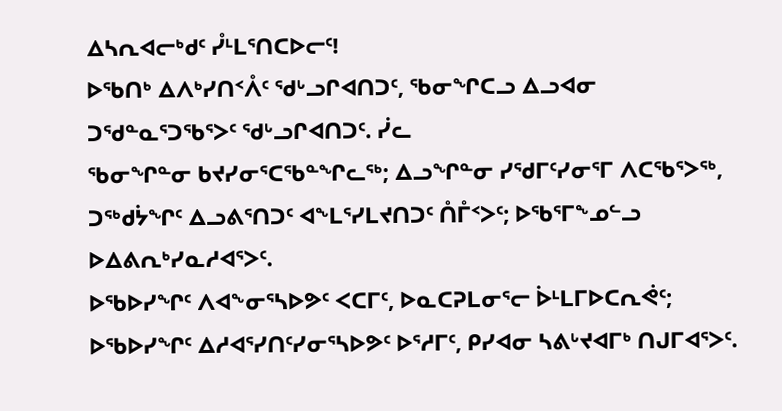ᐃᓴᕆᐊᓕᒃᑯᑦ ᓮᒻᒪᕐᑎᑕᐅᓕᑦ!
ᐅᖃᑎᒃ ᐃᐱᒃᓯᑎᑉᐰᑦ ᖁᒡᓗᒋᐊᑎᑐᑦ, ᖃᓂᖏᑕᓗ ᐃᓗᐊᓂ ᑐᖁᓐᓇᕐᑐᖃᕐᐳᑦ ᖁᒡᓗᒋᐊᑎᑐᑦ. ᓰᓚ
ᖃᓂᖏᓐᓂ ᑲᔪᓯᓂᕐᑕᖃᓐᖏᓚᖅ; ᐃᓗᖏᓐᓂ ᓯᖁᒥᑦᓯᓂᕐᒥ ᐱᑕᖃᕐᐳᖅ, ᑐᖅᑯᔮᖏᑦ ᐃᓗᕕᕐᑎᑐᑦ ᐊᖕᒪᕐᓯᒪᔪᑎᑐᑦ ᑍᒤᑉᐳᑦ; ᐅᖃᕐᒥᖕᓄᓪᓗ ᐅᐃᕕᕆᒃᓯᓇᓱᐊᕐᐳᑦ.
ᐅᖃᐅᓯᖏᑦ ᐱᐊᖕᓂᕐᓴᐅᕗᑦ ᐸᑕᒥᑦ, ᐅᓇᑕᕈᒪᓂᕐᓕ ᐆᒻᒪᒥᐅᑕᕆᕚᑦ; ᐅᖃᐅᓯᖏᑦ ᐃᓱᐊᕐᓯᑎᑦᓯᓂᕐᓴᐅᕗᑦ ᐅᕐᓱᒥᑦ, ᑭᓯᐊᓂ ᓴᕕᒡᔪᐊᒥᒃ ᑎᒍᒥᐊᕐᐳᑦ.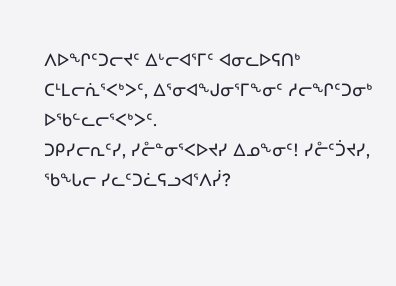ᐱᐅᖏᑦᑐᓕᔪᑦ ᐃᒡᓕᐊᕐᒥᑦ ᐊᓂᓚᐅᕋᑎᒃ ᑕᒻᒪᓕᕇᕐᐸᒃᐳᑦ, ᐃᕐᓂᐊᖑᓂᕐᒥᖕᓂᑦ ᓱᓕᖏᑦᑐᓂᒃ ᐅᖃᓪᓚᓕᕐᐸᒃᐳᑦ.
ᑐᑭᓯᓕᕆᑦᓯ, ᓯᓔᓐᓂᕐᐸᐅᔪᓯ ᐃᓄᖕᓂᑦ! ᓯᓔᑦᑑᔪᓯ, ᖃᖓᓕ ᓯᓚᑦᑐᓛᕋᓗᐊᕐᐱᓰ?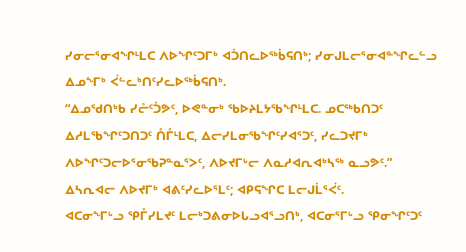ᓯᓂᓕᕐᓂᐊᖏᒻᒪᑕ ᐱᐅᖏᑦᑐᒥᒃ ᐊᑑᑎᓚᐅᖅᑳᕋᑎᒃ; ᓯᓂᒍᒪᓕᕐᓂᐊᓐᖏᓚᓪᓗ ᐃᓄᖕᒥᒃ ᐹᓪᓚᒃᑎᑦᓯᓚᐅᖅᑳᕋᑎᒃ.
“ᐃᓄᖁᑎᒃᑲ ᓯᓔᑦᑑᕗᑦ, ᐅᕙᓐᓂᒃ ᖃᐅᔨᒪᔭᖃᖏᒻᒪᑕ. ᓄᑕᖅᑲᑎᑐᑦ ᐃᓱᒪᖃᖏᑦᑐᑎᑐᑦ ᑍᒤᒻᒪᑕ, ᐃᓕᓯᒪᓂᖃᖏᑦᓯᐊᕐᑐᑦ, ᓯᓚᑐᔪᒥᒃ ᐱᐅᖏᑦᑐᓕᐅᕐᓂᖃᕈᓐᓇᕐᐳᑦ, ᐱᐅᔪᒥᒡᓕ ᐱᓇᓱᐊᕆᐊᒃᓴᖅ ᓇᓗᕗᑦ.”
ᐃᓴᕆᐊᓕ ᐱᐅᔪᒥᒃ ᐊᕕᑦᓯᓚᐅᕐᒪᑦ; ᐊᑭᕋᖏᑕ ᒪᓕᒍᒫᕐᐹᑦ.
ᐊᑕᓂᖕᒥᒡᓗ ᕿᒤᓯᒪᔪᑦ ᒪᓕᒃᑐᕕᓂᐅᒐᓗᐊᕐᓗᑎᒃ, ᐊᑕᓂᕐᒥᒡᓗ ᕿᓂᖏᑦᑐᑦ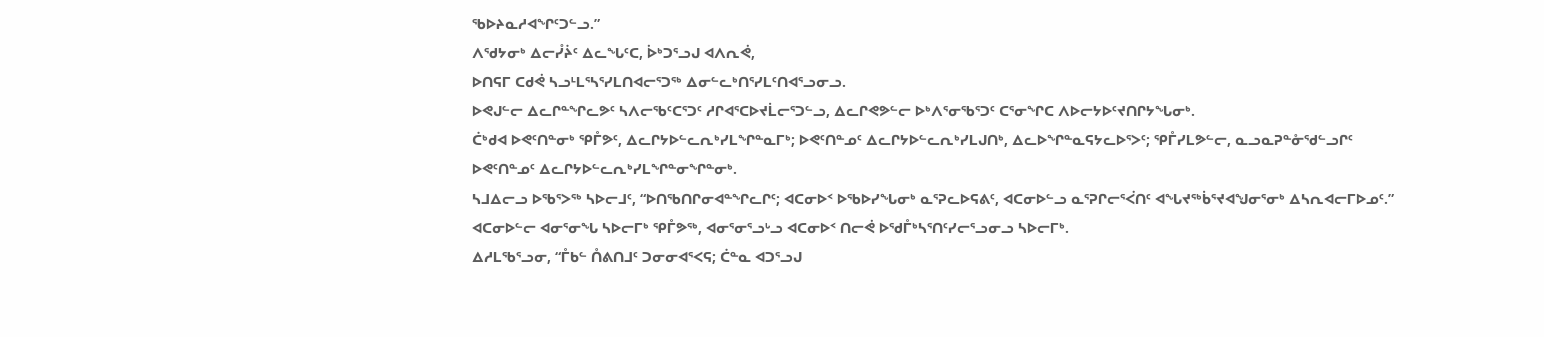ᖃᐅᔨᓇᓱᐊᖏᑦᑐᓪᓗ.”
ᐱᖁᔭᓂᒃ ᐃᓕᓮᔩᑦ ᐃᓚᖓᑦᑕ, ᐆᒃᑐᕐᓗᒍ ᐊᐱᕆᕚ,
ᐅᑎᕋᒥ ᑕᑯᕚ ᓴᓗᒻᒪᕐᓴᕐᓯᒪᑎᐊᓕᕐᑐᖅ ᐃᓂᓪᓚᒃᑎᕐᓯᒪᑦᑎᐊᕐᓗᓂᓗ.
ᐅᕙᒍᓪᓕ ᐃᓚᒋᓐᖏᓚᕗᑦ ᓴᐱᓕᖃᑦᑕᕐᑐᑦ ᓱᒋᐊᕐᑕᐅᔪᒫᓕᕐᑐᓪᓗ, ᐃᓚᒋᕙᕗᓪᓕ ᐅᒃᐱᕐᓂᖃᕐᑐᑦ ᑕᕐᓂᖏᑕ ᐱᐅᓕᔭᐅᑦᔪᑎᒋᔭᖓᓂᒃ.
ᑖᒃᑯᐊ ᐅᕙᑦᑎᓐᓂᒃ ᕿᒤᕗᑦ, ᐃᓚᒋᔭᐅᓪᓚᕆᒃᓯᒪᖏᓐᓇᒥᒃ; ᐅᕙᑦᑎᓐᓄᑦ ᐃᓚᒋᔭᐅᓪᓚᕆᒃᓯᒪᒍᑎᒃ, ᐃᓚᐅᖏᓐᓇᕋᔭᓚᐅᕐᐳᑦ; ᕿᒤᓯᒪᕗᓪᓕ, ᓇᓗᓇᕈᓐᓁᖁᓪᓗᒋᑦ ᐅᕙᑦᑎᓐᓄᑦ ᐃᓚᒋᔭᐅᓪᓚᕆᒃᓯᒪᖏᓐᓂᖏᓐᓂᒃ.
ᓴᒧᐃᓕᓗ ᐅᖃᕐᐳᖅ ᓴᐅᓕᒧᑦ, “ᐅᑎᖃᑎᒋᓂᐊᓐᖏᓚᒋᑦ; ᐊᑕᓂᐅᑉ ᐅᖃᐅᓯᖓᓂᒃ ᓇᕐᕈᓚᐅᕋᕕᑦ, ᐊᑕᓂᐅᓪᓗ ᓇᕐᕈᒋᓕᕐᐹᑎᑦ ᐊᖓᔪᖅᑳᕐᔪᐊᖑᓂᕐᓂᒃ ᐃᓴᕆᐊᓕᒥᐅᓄᑦ.”
ᐊᑕᓂᐅᓪᓕ ᐊᓂᕐᓂᖓ ᓴᐅᓕᒥᒃ ᕿᒤᕗᖅ, ᐊᓂᕐᓂᕐᓗᒡᓗ ᐊᑕᓂᐅᑉ ᑎᓕᕚ ᐅᖁᒤᒃᓴᕐᑎᑦᓯᓕᕐᓗᓂᓗ ᓴᐅᓕᒥᒃ.
ᐃᓱᒪᖃᕐᓗᓂ, “ᒤᑲᓪ ᑍᕕᑎᒧᑦ ᑐᓂᓂᐊᕐᐸᕋ; ᑖᓐᓇ ᐊᑐᕐᓗᒍ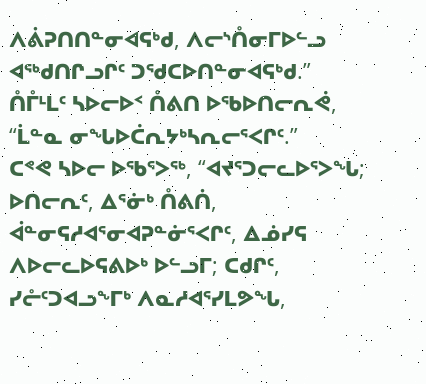ᐱᕖᕈᑎᑎᓐᓂᐊᕋᒃᑯ, ᐱᓕᔅᑍᓂᒥᐅᓪᓗ ᐊᖅᑯᑎᒋᓗᒋᑦ ᑐᖁᑕᐅᑎᓐᓂᐊᕋᒃᑯ.” ᑍᒤᒻᒪᑦ ᓴᐅᓕᐅᑉ ᑍᕕᑎ ᐅᖃᐅᑎᓕᕆᕚ, “ᒫᓐᓇ ᓂᖓᐅᑖᕆᔭᒃᓴᕆᓕᕐᐸᒋᑦ.”
ᑕᕝᕙ ᓴᐅᓕ ᐅᖃᕐᐳᖅ, “ᐊᔪᕐᑐᓕᓚᐅᕐᐳᖓ; ᐅᑎᓕᕆᑦ, ᐃᕐᓃᒃ ᑍᕕᑏ, ᐋᓐᓂᕋᓱᐊᕐᓂᐊᕈᓐᓃᕐᐸᒋᑦ, ᐃᓅᓯᕋ ᐱᐅᓕᓚᐅᕋᕕᐅᒃ ᐅᓪᓗᒥ; ᑕᑯᒋᑦ, ᓯᓔᑦᑐᐊᓗᖕᒥᒃ ᐱᓇᓱᐊᕐᓯᒪᕗᖓ,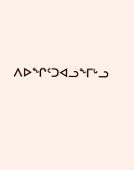ᐱᐅᖏᑦᑐᐊᓗᖕᒥᒡᓗ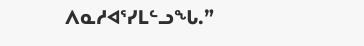ᐱᓇᓱᐊᕐᓯᒪᓪᓗᖓ.”